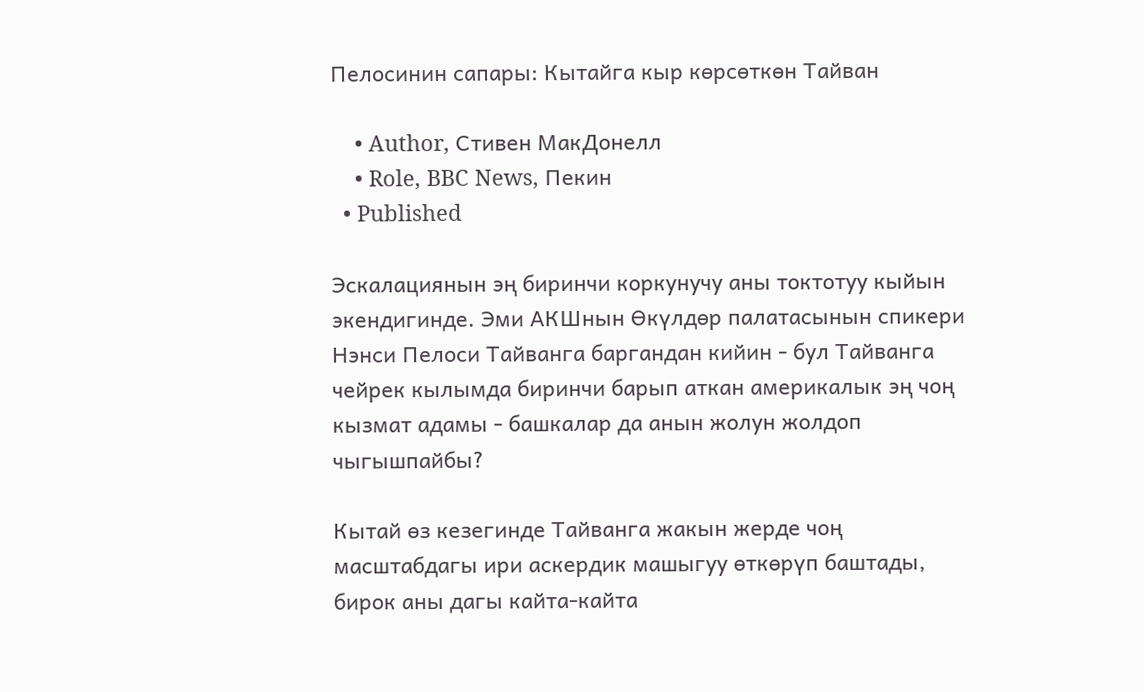Пелосинин сапары: Кытайга кыр көрсөткөн Тайван

    • Author, Стивен МакДонелл
    • Role, BBC News, Пекин
  • Published

Эскалациянын эң биринчи коркунучу аны токтотуу кыйын экендигинде. Эми АКШнын Өкүлдөр палатасынын спикери Нэнси Пелоси Тайванга баргандан кийин - бул Тайванга чейрек кылымда биринчи барып аткан америкалык эң чоң кызмат адамы - башкалар да анын жолун жолдоп чыгышпайбы?

Кытай өз кезегинде Тайванга жакын жерде чоң масштабдагы ири аскердик машыгуу өткөрүп баштады, бирок аны дагы кайта-кайта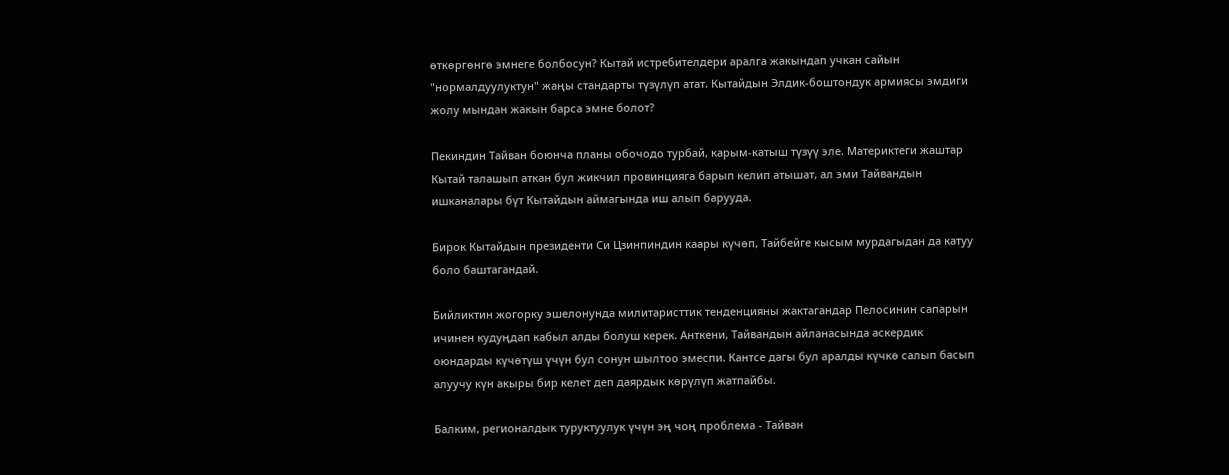өткөргөнгө эмнеге болбосун? Кытай истребителдери аралга жакындап учкан сайын "нормалдуулуктун" жаңы стандарты түзүлүп атат. Кытайдын Элдик-боштондук армиясы эмдиги жолу мындан жакын барса эмне болот?

Пекиндин Тайван боюнча планы обочодо турбай, карым-катыш түзүү эле. Материктеги жаштар Кытай талашып аткан бул жикчил провинцияга барып келип атышат, ал эми Тайвандын ишканалары бүт Кытайдын аймагында иш алып барууда.

Бирок Кытайдын президенти Си Цзинпиндин каары күчөп, Тайбейге кысым мурдагыдан да катуу боло баштагандай.

Бийликтин жогорку эшелонунда милитаристтик тенденцияны жактагандар Пелосинин сапарын ичинен кудуңдап кабыл алды болуш керек. Анткени, Тайвандын айланасында аскердик оюндарды күчөтүш үчүн бул сонун шылтоо эмеспи. Кантсе дагы бул аралды күчкө салып басып алуучу күн акыры бир келет деп даярдык көрүлүп жатпайбы.

Балким, регионалдык туруктуулук үчүн эң чоң проблема - Тайван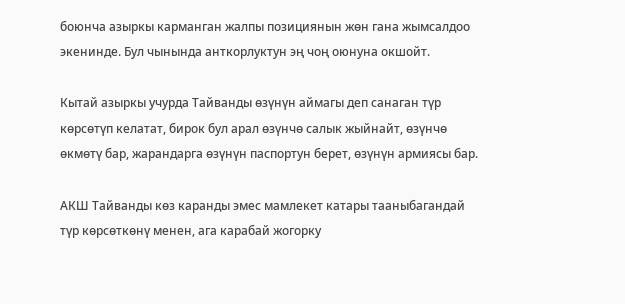боюнча азыркы карманган жалпы позициянын жөн гана жымсалдоо экенинде. Бул чынында анткорлуктун эң чоң оюнуна окшойт.

Кытай азыркы учурда Тайванды өзүнүн аймагы деп санаган түр көрсөтүп келатат, бирок бул арал өзүнчө салык жыйнайт, өзүнчө өкмөтү бар, жарандарга өзүнүн паспортун берет, өзүнүн армиясы бар.

АКШ Тайванды көз каранды эмес мамлекет катары тааныбагандай түр көрсөткөнү менен, ага карабай жогорку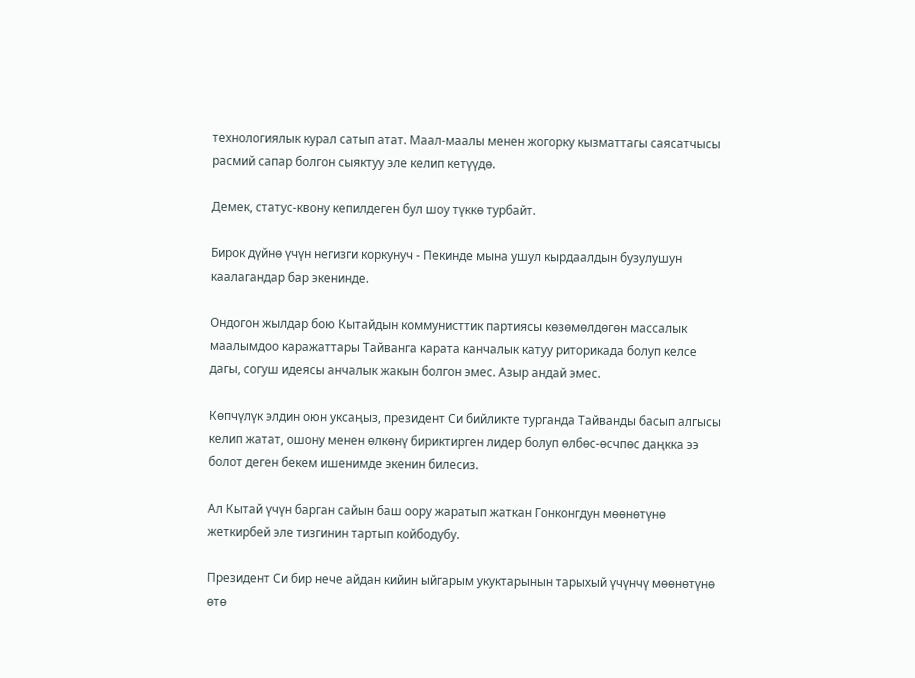технологиялык курал сатып атат. Маал-маалы менен жогорку кызматтагы саясатчысы расмий сапар болгон сыяктуу эле келип кетүүдө.

Демек, статус-квону кепилдеген бул шоу түккө турбайт.

Бирок дүйнө үчүн негизги коркунуч - Пекинде мына ушул кырдаалдын бузулушун каалагандар бар экенинде.

Ондогон жылдар бою Кытайдын коммунисттик партиясы көзөмөлдөгөн массалык маалымдоо каражаттары Тайванга карата канчалык катуу риторикада болуп келсе дагы, согуш идеясы анчалык жакын болгон эмес. Азыр андай эмес.

Көпчүлүк элдин оюн уксаңыз, президент Си бийликте турганда Тайванды басып алгысы келип жатат, ошону менен өлкөнү бириктирген лидер болуп өлбөс-өсчпөс даңкка ээ болот деген бекем ишенимде экенин билесиз.

Ал Кытай үчүн барган сайын баш оору жаратып жаткан Гонконгдун мөөнөтүнө жеткирбей эле тизгинин тартып койбодубу.

Президент Си бир нече айдан кийин ыйгарым укуктарынын тарыхый үчүнчү мөөнөтүнө өтө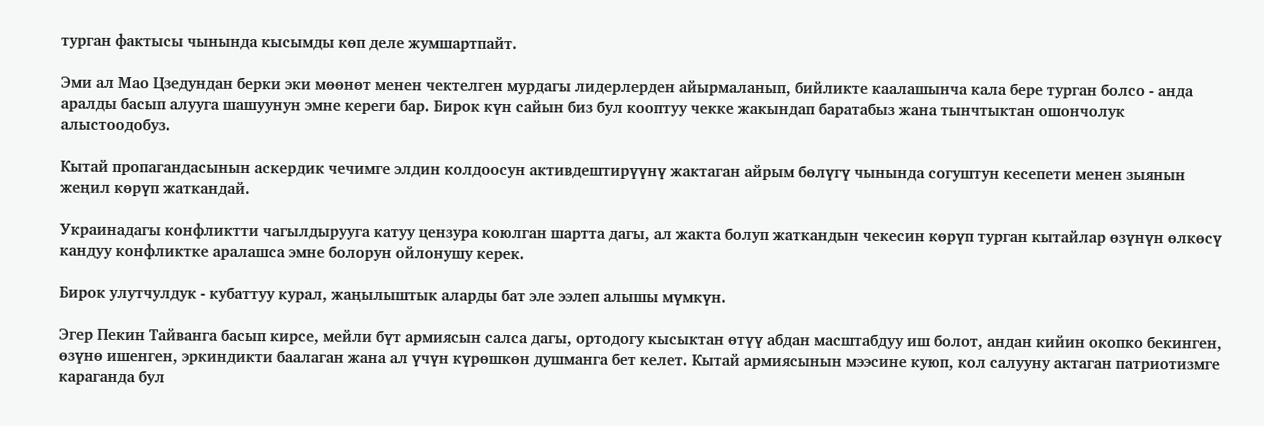турган фактысы чынында кысымды көп деле жумшартпайт.

Эми ал Мао Цзедундан берки эки мөөнөт менен чектелген мурдагы лидерлерден айырмаланып, бийликте каалашынча кала бере турган болсо - анда аралды басып алууга шашуунун эмне кереги бар. Бирок күн сайын биз бул кооптуу чекке жакындап баратабыз жана тынчтыктан ошончолук алыстоодобуз.

Кытай пропагандасынын аскердик чечимге элдин колдоосун активдештирүүнү жактаган айрым бөлүгү чынында согуштун кесепети менен зыянын жеңил көрүп жаткандай.

Украинадагы конфликтти чагылдырууга катуу цензура коюлган шартта дагы, ал жакта болуп жаткандын чекесин көрүп турган кытайлар өзүнүн өлкөсү кандуу конфликтке аралашса эмне болорун ойлонушу керек.

Бирок улутчулдук - кубаттуу курал, жаңылыштык аларды бат эле ээлеп алышы мүмкүн.

Эгер Пекин Тайванга басып кирсе, мейли бүт армиясын салса дагы, ортодогу кысыктан өтүү абдан масштабдуу иш болот, андан кийин окопко бекинген, өзүнө ишенген, эркиндикти баалаган жана ал үчүн күрөшкөн душманга бет келет. Кытай армиясынын мээсине куюп, кол салууну актаган патриотизмге караганда бул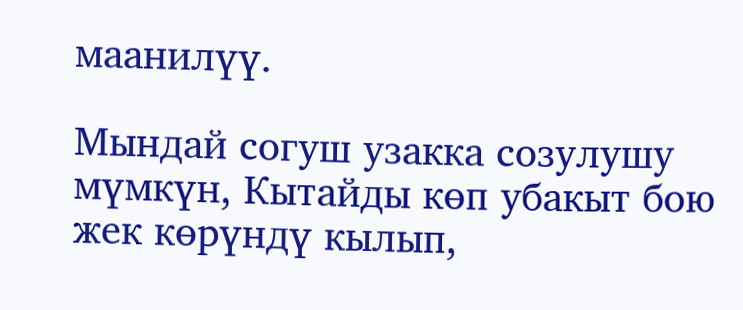маанилүү.

Мындай согуш узакка созулушу мүмкүн, Кытайды көп убакыт бою жек көрүндү кылып,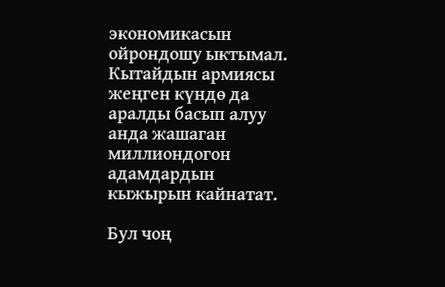экономикасын ойрондошу ыктымал. Кытайдын армиясы жеңген күндө да аралды басып алуу анда жашаган миллиондогон адамдардын кыжырын кайнатат.

Бул чоң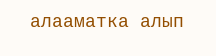алааматка алып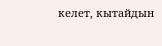келет, кытайдын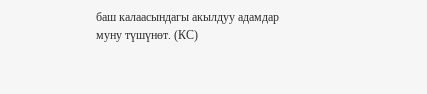баш калаасындагы акылдуу адамдар муну түшүнөт. (КС)